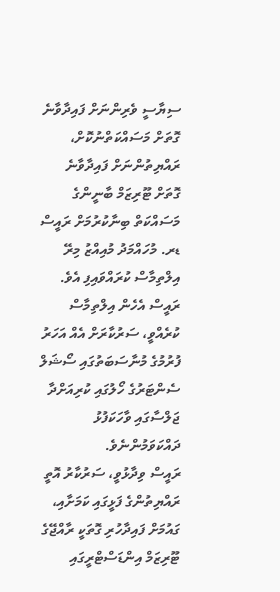ސިޔާސީ ވެރިންނަށް ފައިދާވާނެ ގޮތަށް މަސައްކަތްނުކޮށް، ރައްޔިތުންނަށް ފައިދާވާނެ ގޮތަށް ޓޫރިޒަމް ބާނީންގެ މަސައްކަތް ބިނާކުރުމަށް ރައީސް ޑރ. މުހައްމަދު މުއިއްޒު މިރޭ އިލްތިމާސް ކުރައްވައިފި އެވެ.
ރައީސް އެހެން އިލްތިމާސް ކުރެއްވީ، ސަރުކާރަށް އެއް އަހަރު ފުރުމުގެ މުނާސަބަތުގައި ސޯޝަލް ސެންޓަރުގެ ހޯލުގައި ކުރިއަށްދާ ޖަލްސާގައި ވާހަކަފުޅު ދައްކަވަމުންނެވެ.
ރައީސް ވިދާޅުވީ، ސަރުކާރު އޮތީ ރައްޔިތުންގެ ފަޅީގައި ކަމަށާއި، ގައުމަށް ފައިދާހުރި ގޮތަކީ ރާއްޖޭގެ ޓޫރިޒަމް އިންޑަސްޓްރީގައި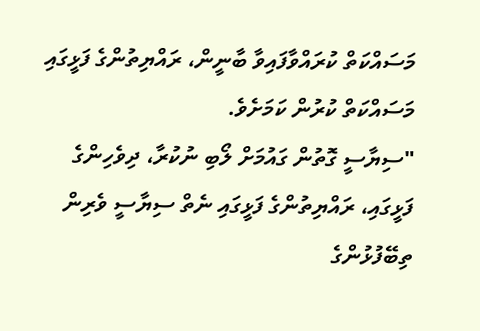މަސައްކަތް ކުރައްވާފައިވާ ބާނީން، ރައްޔިތުންގެ ފަޅީގައި މަސައްކަތް ކުރުން ކަމަށެވެ.
"ސިޔާސީ ގޮތުން ގައުމަށް ލޯބި ނުކުރާ، ދިވެހިންގެ ފަޅީގައި، ރައްޔިތުންގެ ފަޅީގައި ނެތް ސިޔާސީ ވެރިން ތިބޭފުޅުންގެ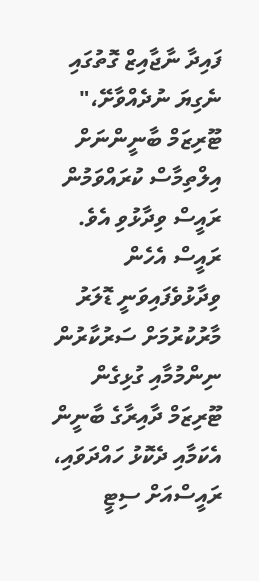ފައިދާ ނާޖާއިޒް ގޮތުގައި ނެގިޔަ ނުދެއްވާށޭ،" ޓޫރިޒަމް ބާނީންނަށް އިލްތިމާސް ކުރައްވަމުން ރައީސް ވިދާޅުވި އެވެ.
ރައީސް އެހެން ވިދާޅުވެފައިވަނީ ޑޮލަރު މާރުކުރުމަށް ސަރުކާރުން ނިންމުމާއި ގުޅިގެން ޓޫރިޒަމް ދާއިރާގެ ބާނީން އެކަމާއި ދެކޮޅު ހައްދަވައި، ރައީސްއަށް ސިޓީ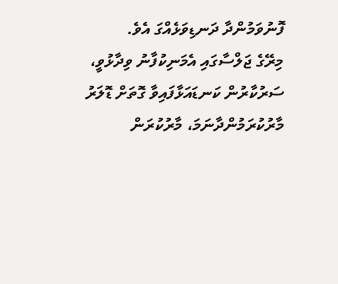ފޮނުވަމުންދާ ދަނޑިވަޅެއްގަ އެވެ.
މިރޭގެ ޖަލްސާގައި އެމަނިކުފާނު ވިދާޅުވީ، ސަރުކާރުން ކަނޑައަޅާފައިވާ ގޮތަށް ޑޮލަރު މާރުކުރަމުންދާނަމަ، މާރުކުރަން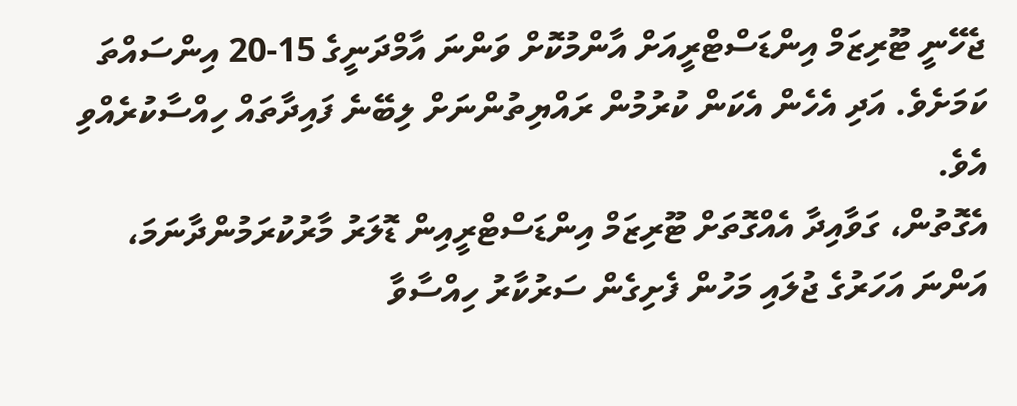ޖެހޭނީ ޓޫރިޒަމް އިންޑަސްޓްރީއަށް އާންމުކޮށް ވަންނަ އާމްދަނީގެ 15-20 އިންސައްތަ ކަމަށެވެ. އަދި އެހެން އެކަން ކުރުމުން ރައްޔިތުންނަށް ލިބޭނެ ފައިދާތައް ހިއްސާކުރެއްވި އެވެ.
އެގޮތުން، ގަވާއިދާ އެއްގޮތަށް ޓޫރިޒަމް އިންޑަސްޓްރީއިން ޑޮލަރު މާރުކުރަމުންދާނަމަ، އަންނަ އަހަރުގެ ޖުލައި މަހުން ފެށިގެން ސަރުކާރު ހިއްސާވާ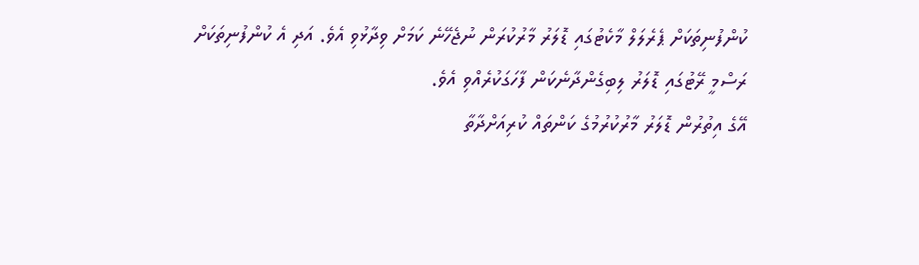ކުންފުނިތަކަށް ޕެރެލަލް މާކެޓުގައި ޑޮލަރު މާރުކުރަން ނުޖެހޭނެ ކަމަށް ވިދާޅުވި އެވެ. އަދި އެ ކުންފުނިތަކަށް ރަސްމީ ރޭޓުގައި ޑޮލަރު ލިބިގެންދާނެކަން ފާހަގަކުރެއްވި އެވެ.
އޭގެ އިތުރުން ޑޮލަރު މާރުކުރުމުގެ ކަންތައް ކުރިއަށްދާތާ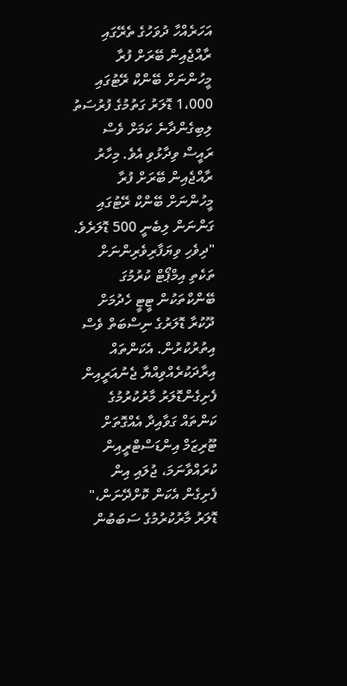އަހަރެއްހާ ދުވަހުގެ ތެރޭގައި ރާއްޖެއިން ބޭރަށް ފުރާ މީހުންނަށް ބޭންކް ރޭޓުގައި 1،000 ޑޮލަރު ގަތުމުގެ ފުރުސަތު ލިބިގެންދާނެ ކަމަށް ވެސް ރައީސް ވިދާޅުވި އެވެ. މިހާރު ރާއްޖެއިން ބޭރަށް ފުރާ މީހުންނަށް ބޭންކް ރޭޓުގައި ގަންނަން ލިބެނީ 500 ޑޮލަރެވެ.
"ދިވެހި ވިޔަފާރިވެރިންނަށް ތަކެތި އިމްޕޯޓް ކުރުމުގަ ބޭންކްތަކުން ޓީޓީ ހެދުމަށް ދޫކުރާ ޑޮލަރުގެ ނިސްބަތް ވެސް އިތުރުކުރުން. އެކަންތައް އިރާދަކުރެއްވިއްޔާ ޖެނުއަރީއިން ފެށިގެންޑޮލަރު މާރުކުރުމުގެ ކަންތައް ގަވާއިދާ އެއްގޮތަށް ޓޫރިޒަމް އިންޑަސްޓްރީއިން ކުރައްވާނަމަ، ޖުލައި އިން ފެށިގެން އެކަން ކޮށްދޭނަން،" ޑޮލަރު މާރުކުރުމުގެ ސަބަބުން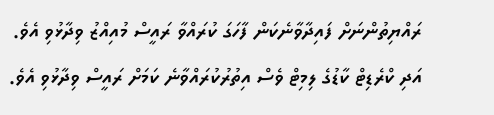ރައްޔިތުންނަށް ފައިދާވާނެކަން ފާހަގަ ކުރައްވާ ރައީސް މުއިއްޒު ވިދާޅުވި އެވެ.
އަދި ކްރެޑިޓް ކާޑުގެ ލިމިޓް ވެސް އިތުރުކުރައްވާނެ ކަމަށް ރައީސް ވިދާޅުވި އެވެ.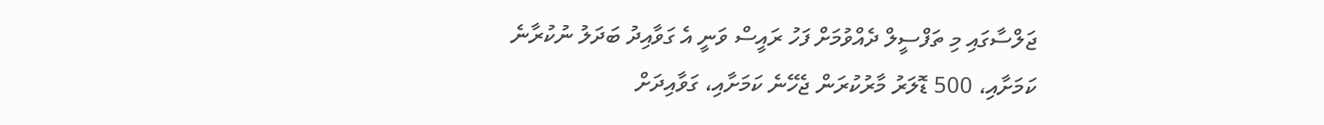ޖަލްސާގައި މި ތަފްސީލް ދެއްވުމަށް ފަހު ރައީސް ވަނީ އެ ގަވާއިދު ބަދަލު ނުކުރާނެ ކަމަށާއި، 500 ޑޮލަރު މާރުކުރަން ޖެހޭނެ ކަމަށާއި، ގަވާއިދަށް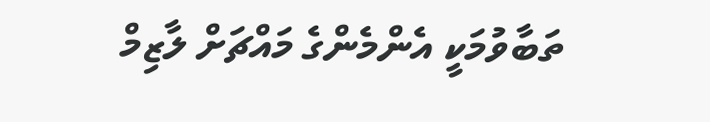ތަބާވުމަކީ އެންމެންގެ މައްޗަށް ލާޒިމް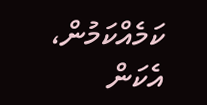ކަމެއްކަމުން، އެކަން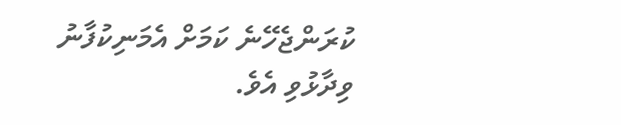ކުރަންޖެހޭނެ ކަމަށް އެމަނިކުފާނު ވިދާޅުވި އެވެ.